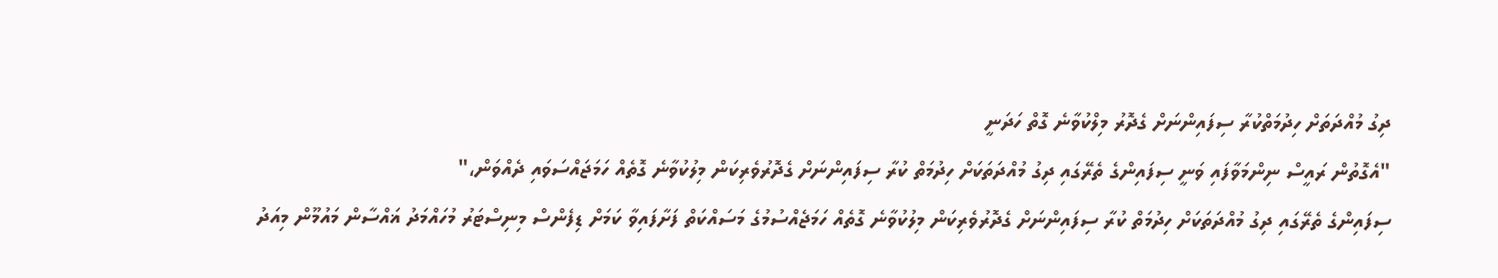ދިގު މުއްދަތަށް ހިދުމަތްކުރާ ސިފައިންނަށް ގެދޮރު މިލްކުވާނެ ގޮތް ހަދަނީ
"އެގޮތުން ރައީސް ނިންމަވާފައި ވަނީ ސިފައިންގެ ތެރޭގައި ދިގު މުއްދަތަކަށް ހިދުމަތް ކުރާ ސިފައިންނަށް ގެދޮރުވެރިކަން މިލުކުވާނެ ގޮތެއް ހަމަޖައްސަވައި ދެއްވަން،"
ސިފައިންގެ ތެރޭގައި ދިގު މުއްދަތަކަށް ހިދުމަތް ކުރާ ސިފައިންނަށް ގެދޮރުވެރިކަން މިލުކުވާނެ ގޮތެއް ހަމަޖެއްސުމުގެ މަސައްކަތް ފަށާފައިވާ ކަމަށް ޑިފެންސް މިނިސްޓަރު މުހައްމަދު ޣައްސާން މައުމޫން މިއަދު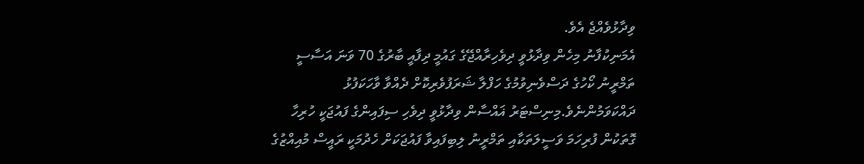ވިދާޅުވެއްޖެ އެވެ.
އެމަނިކުފާނު މިހެން ވިދާޅުވީ ދިވެހިރާއްޖޭގެ ގައުމީ ދިފާއީ ބާރުގެ 70 ވަނަ އަސާސީ ތަމްރީނު ކޯހުގެ ދަސްވެނިވުމުގެ ހަފްލާ ޝަރަފުވެރިކޮށް ދެއްވާ ވާހަކަފުޅު ދައްކަވަމުންނެވެ.މިނިސްޓަރު ޣައްސާން ވިދާޅުވީ ދިވެހި ސިފައިންގެ ފައުޖަކީ ހުރިހާ ގޮތަކުން ފުރިހަމަ ވަސީލަތަކާއި ތަމްރީނު ލިބިފައިވާ ފައުޖަކަށް ހެދުމަކީ ރައީސް މުއިއްޒުގެ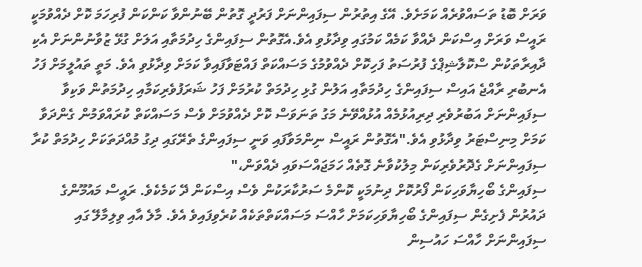ވަރަށް ބޮޑު ތަސައްވުރެއް ކަމަށެވެ. އޭގެ އިތުރުން ސިފައިންނަށް ފަރުދީ ގޮތުން ބޭނުންވާ ކަންކަން ފުރިހަމަ ކޮށް ދެއްވުމަކީ ރައީސް ވަރަށް އިސްކަން ދެއްވާ ކަމެއް ކަމުގައި ވިދާޅުވި އެވެ.އެގޮތުން ސިފައިންގެ ހިދުމަތާއި އަލަށް ގުޅޭ ޒުވާނުންނަށް އެކި ދާއިރާތަކުން ސްކޮލާޝިޕްގެ ފުރުސަތު ފަހިކޮށް ދެއްވުމުގެ މަސައްކަތް ފައްޓަވާފައިވާ ކަމަށް ވިދާޅުވި އެވެ. މަތީ ތައުލީމަށް ފަހު އެނބުރި ރާއްޖެ އައިސް ސިފައިންގެ ހިދުމަތާއި އަލުން ގުޅި ހިދުމަތް ކުރުމަށް ފަހު ޝަރަފުވެރިކަމާއި ހިދުމަތުން ވަކިވާ ސިފައިންނަށް އަބުރުވެރި ދިރިއުޅުމެއް އުޅުއްވޭނެ މަގު ތަނަވަސް ކޮށް ދެއްވުމަށް ވެސް މަސައްކަތް ކުރައްވަމުން ގެންދަވާ ކަމަށް މިނިސްޓަރު ވިދާޅުވި އެވެ."އެގޮތުން ރައީސް ނިންމަވާފައި ވަނީ ސިފައިންގެ ތެރޭގައި ދިގު މުއްދަތަކަށް ހިދުމަތް ކުރާ ސިފައިންނަށް ގެދޮރުވެރިކަން މިލުކުވާނެ ގޮތެއް ހަމަޖައްސަވައި ދެއްވަން،"
ސިފައިންގެ ބޯހިޔާވަހިކަން ފޯރުކޮށް ދިނުމަކީ ކޮންމެ ސަރުކާރަކުން ވެސް އިސްކަން ދޭ ކަމެކެވެ. ރައީސް މައުމޫންގެ ދައުރުން ފެށިގެން ސިފައިންގެ ބޯހިޔާވަހިކަމަށް ހާއްސަ މަސައްކަތްތަކެއް ކުރެވިފައިވެ އެވެ. މާލެ އާއި ވިލިމާލޭ ގައި ސިފައިންނަށް ހާއްސަ ހައުސިން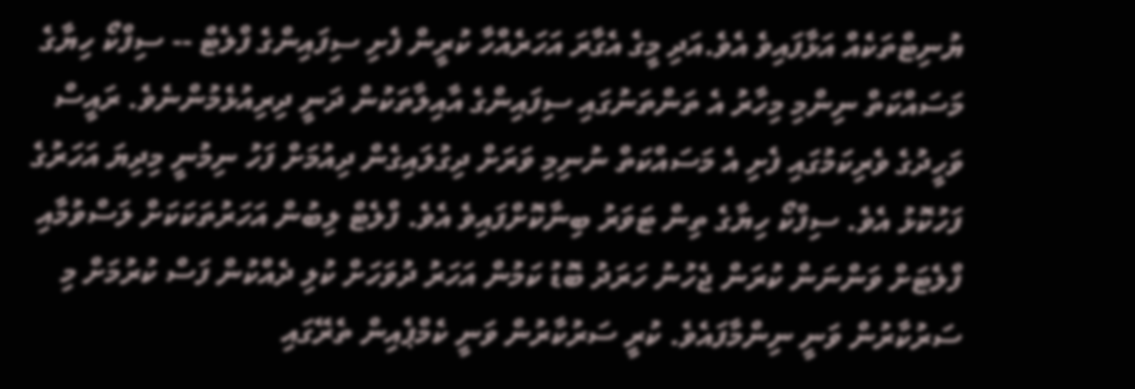ޔުނިޓްތަކެއް އަޅާފައިވެ އެވެ.އަދި މީގެ އެގާރަ އަހަރެއްހާ ކުރީން ފެށި ސިފައިންގެ ފްލެޓް -- ސިފްކޯ ހިޔާގެ މަސައްކަތް ނިންމި މިހާރު އެ ތަންތަނުގައި ސިފައިންގެ އާއިލާތަކުން ދަނީ ދިރިއުޅެމުންނެވެ. ރައީސް ވަހީދުގެ ވެރިކަމުގައި ފެށި އެ މަސައްކަތް ނުނިމި ވަރަށް ދިގުލައިގެން ދިއުމަށް ފަހު ނިމުނީ މިދިޔަ އަހަރުގެ ފަހުކޮޅު އެވެ. ސިފްކޯ ހިޔާގެ ތިން ޓަވަރު ބިނާކޮށްފައިވެ އެވެ. ފްލެޓް ލިބުން އަހަރުތަކަކަށް ލަސްވުމާއި ފްލެޓަށް ވަންނަން ކުރަން ޖެހުނު ހަރަދު ބޮޑު ކަމުން އަހަރު ދުވަހަށް ކުލި ދެއްކުން ފަސް ކުރުމަށް މި ސަރުކާރުން ވަނީ ނިންމާފައެވެ. ކުރީ ސަރުކާރުން ވަނީ ކެމްޕެއިން ތެރޭގައި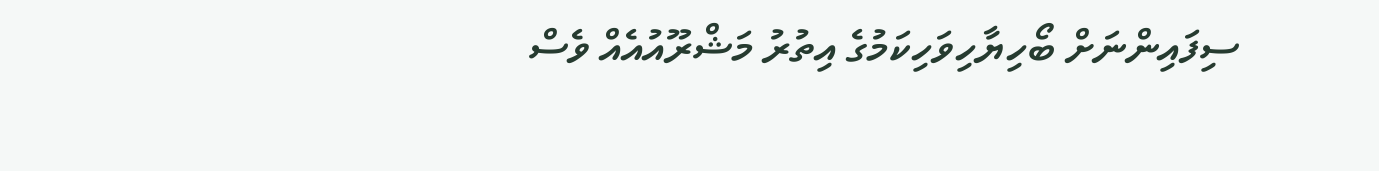ސިފައިންނަށް ބޯހިޔާހިވަހިކަމުގެ އިތުރު މަޝްރޫއުއެއް ވެސް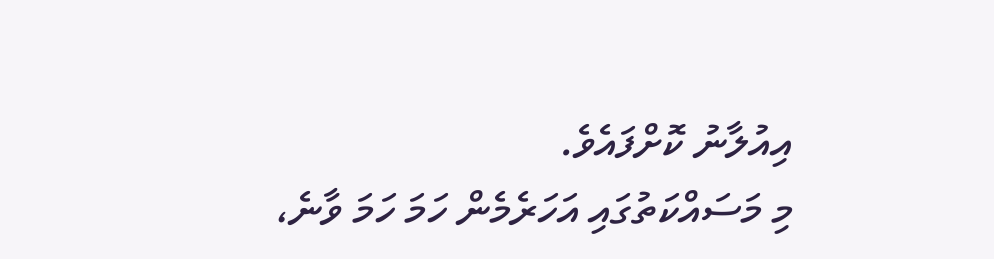އިއުލާނު ކޮށްފައެވެ.
މި މަސައްކަތުގައި އަހަރެމެން ހަމަ ހަމަ ވާނެ،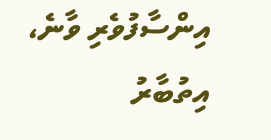އިންސާފުވެރި ވާނެ، އިތުބާރު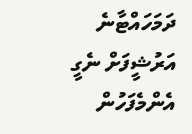ދަމަހައްޓާނެ
އަރުޝީފަށް ނެގީ
އެންމެފަހުން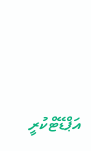އަޕްޑޭޓްކުރީ